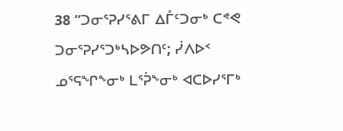38 “ᑐᓂᕐᕈᓯᕐᕕᒥ ᐃᒤᑦᑐᓂᒃ ᑕᕝᕙ ᑐᓂᕐᕈᓯᕐᑐᒃᓴᐅᕗᑎᑦ; ᓰᐱᐅᑉ ᓄᕐᕋᖏᖕᓂᒃ ᒪᕐᕉᖕᓂᒃ ᐊᑕᐅᓯᕐᒥᒃ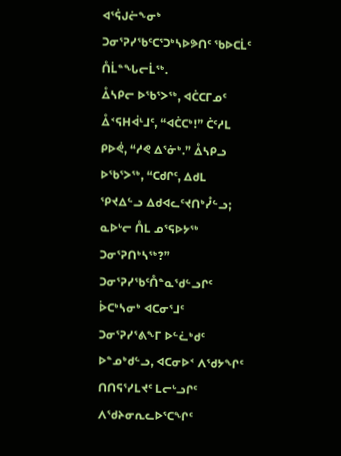ᐊᕐᕌᒍᓖᖕᓂᒃ ᑐᓂᕐᕈᓯᖃᑦᑕᕐᑐᒃᓴᐅᕗᑎᑦ ᖃᐅᑕᒫᑦ ᑍᒫᓐᖓᓕᒫᖅ.
ᐂᓴᑭᓕ ᐅᖃᕐᐳᖅ, ᐊᑖᑕᒥᓄᑦ ᐂᑉᕋᕼᐋᒻᒧᑦ, “ᐊᑖᑕᒃ!” ᑖᑦᓱᒪ ᑭᐅᕚ, “ᓱᕙ ᐃᕐᓃᒃ.” ᐂᓴᑭᓗ ᐅᖃᕐᐳᖅ, “ᑕᑯᒋᑦ, ᐃᑯᒪ ᕿᔪᐃᓪᓗ ᐃᑯᐊᓚᑦᔪᑎᒃᓮᓪᓗ; ᓇᐅᒡᓕ ᑍᒪ ᓄᕐᕋᐅᔭᖅ ᑐᓂᕐᕈᑎᒃᓴᖅ?”
ᑐᓂᕐᕈᓯᖃᑦᑍᓐᓇᖁᓪᓗᒋᑦ ᐆᑕᒃᓴᓂᒃ ᐊᑕᓂᕐᒧᑦ ᑐᓂᕐᕈᓯᕐᕕᖕᒥ ᐅᓪᓛᒃᑯᑦ ᐅᓐᓄᒃᑯᓪᓗ, ᐊᑕᓂᐅᑉ ᐱᖁᔭᖏᑦ ᑎᑎᕋᕐᓯᒪᔪᑦ ᒪᓕᒡᓗᒋᑦ ᐱᖁᔨᓂᕆᓚᐅᕐᑕᖏᑦ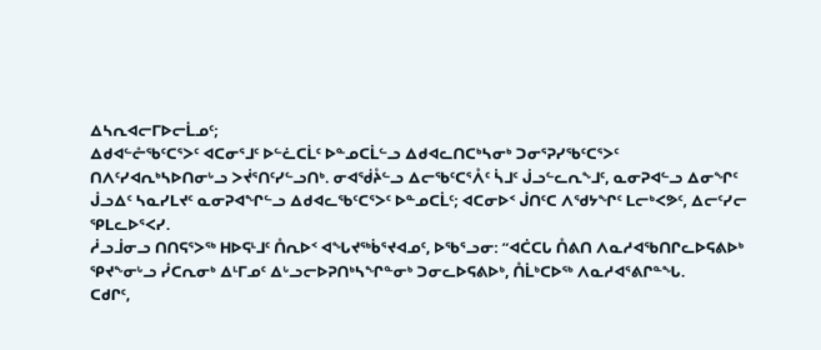ᐃᓴᕆᐊᓕᒥᐅᓕᒫᓄᑦ;
ᐃᑯᐊᓪᓔᖃᑦᑕᕐᐳᑦ ᐊᑕᓂᕐᒧᑦ ᐅᓪᓛᑕᒫᑦ ᐅᓐᓄᑕᒫᓪᓗ ᐃᑯᐊᓚᑎᑕᒃᓴᓂᒃ ᑐᓂᕐᕈᓯᖃᑦᑕᕐᐳᑦ ᑎᐱᑦᓯᐊᕆᒃᓴᐅᑎᓂᒡᓗ ᐳᔫᕐᑎᑦᓯᓪᓗᑎᒃ. ᓂᐊᖂᔧᓪᓗ ᐃᓕᖃᑦᑕᕐᐰᑦ ᓵᒧᑦ ᒎᓗᓪᓚᕆᖕᒧᑦ, ᓇᓂᕈᐊᓪᓗ ᐃᓂᖏᑦ ᒎᓗᐃᑦ ᓴᓇᓯᒪᔪᑦ ᓇᓂᕈᐊᖏᓪᓗ ᐃᑯᐊᓚᖃᑦᑕᕐᐳᑦ ᐅᓐᓄᑕᒫᑦ; ᐊᑕᓂᐅᑉ ᒎᑎᑦᑕ ᐱᖁᔭᖏᑦ ᒪᓕᒃᐸᕗᑦ, ᐃᓕᑦᓯᓕ ᕿᒪᓚᐅᕐᐸᓯ.
ᓲᓗᒨᓂᓗ ᑎᑎᕋᕐᐳᖅ ᕼᐅᕋᒻᒧᑦ ᑍᕆᐅᑉ ᐊᖓᔪᖅᑳᕐᔪᐊᓄᑦ, ᐅᖃᕐᓗᓂ: “ᐊᑖᑕᒐ ᑍᕕᑎ ᐱᓇᓱᐊᖃᑎᒋᓚᐅᕋᕕᐅᒃ ᕿᔪᖕᓂᒡᓗ ᓰᑕᕆᓂᒃ ᐃᒻᒥᓄᑦ ᐃᒡᓗᓕᐅᕈᑎᒃᓴᖏᓐᓂᒃ ᑐᓂᓚᐅᕋᕕᐅᒃ, ᑍᒫᒃᑕᐅᖅ ᐱᓇᓱᐊᕐᕕᒋᓐᖓ.
ᑕᑯᒋᑦ,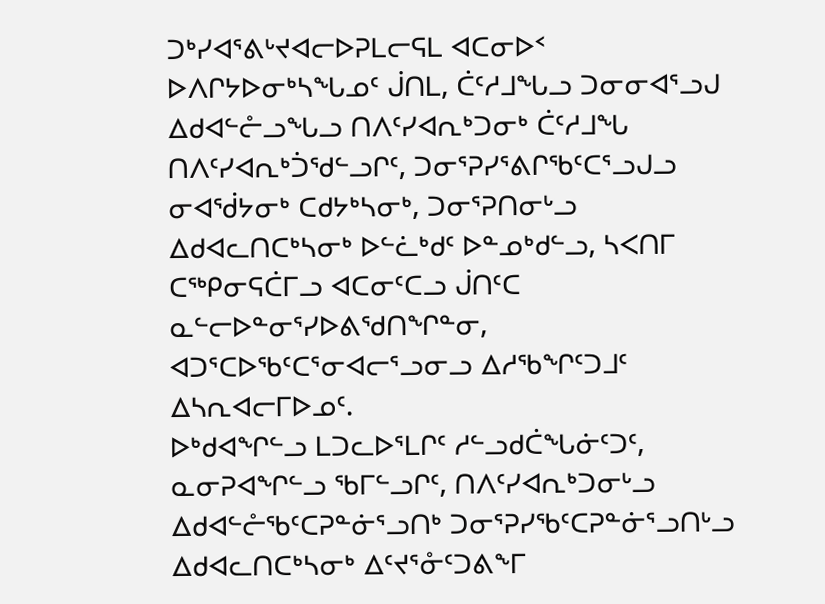ᑐᒃᓯᐊᕐᕕᒡᔪᐊᓕᐅᕈᒪᓕᕋᒪ ᐊᑕᓂᐅᑉ ᐅᐱᒋᔭᐅᓂᒃᓴᖓᓄᑦ ᒎᑎᒪ, ᑖᑦᓱᒧᖓᓗ ᑐᓂᓂᐊᕐᓗᒍ ᐃᑯᐊᓪᓔᓗᖓᓗ ᑎᐱᑦᓯᐊᕆᒃᑐᓂᒃ ᑖᑦᓱᒧᖓ ᑎᐱᑦᓯᐊᕆᒃᑑᖁᓪᓗᒋᑦ, ᑐᓂᕐᕈᓯᕐᕕᒋᖃᑦᑕᕐᓗᒍᓗ ᓂᐊᖂᔭᓂᒃ ᑕᑯᔭᒃᓴᓂᒃ, ᑐᓂᕐᕈᑎᓂᒡᓗ ᐃᑯᐊᓚᑎᑕᒃᓴᓂᒃ ᐅᓪᓛᒃᑯᑦ ᐅᓐᓄᒃᑯᓪᓗ, ᓴᐸᑎᒥ ᑕᖅᑭᓂᕋᑖᒥᓗ ᐊᑕᓂᑦᑕᓗ ᒎᑎᑦᑕ ᓇᓪᓕᐅᓐᓂᕐᓯᐅᕕᖁᑎᖏᓐᓂ, ᐊᑐᕐᑕᐅᖃᑦᑕᕐᓂᐊᓕᕐᓗᓂᓗ ᐃᓱᖃᖏᑦᑐᒧᑦ ᐃᓴᕆᐊᓕᒥᐅᓄᑦ.
ᐅᒃᑯᐊᖏᓪᓗ ᒪᑐᓚᐅᕐᒪᒋᑦ ᓱᓪᓗᑯᑖᖓᓃᑦᑐᑦ, ᓇᓂᕈᐊᖏᓪᓗ ᖃᒥᓪᓗᒋᑦ, ᑎᐱᑦᓯᐊᕆᒃᑐᓂᒡᓗ ᐃᑯᐊᓪᓔᖃᑦᑕᕈᓐᓃᕐᓗᑎᒃ ᑐᓂᕐᕈᓯᖃᑦᑕᕈᓐᓃᕐᓗᑎᒡᓗ ᐃᑯᐊᓚᑎᑕᒃᓴᓂᒃ ᐃᑦᔪᕐᓁᑦᑐᕕᖕᒥ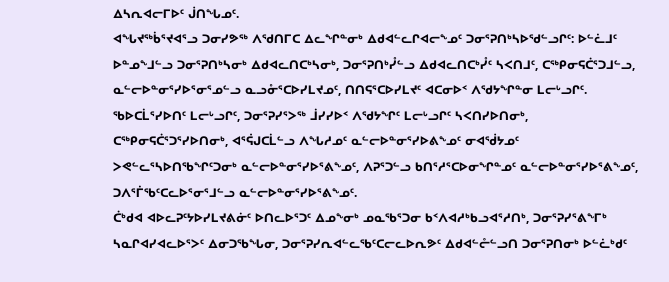ᐃᓴᕆᐊᓕᒥᐅᑦ ᒎᑎᖓᓄᑦ.
ᐊᖓᔪᖅᑳᕐᔪᐊᕐᓗ ᑐᓂᓯᕗᖅ ᐱᖁᑎᒥᑕ ᐃᓚᖏᓐᓂᒃ ᐃᑯᐊᓪᓚᒋᐊᓕᖕᓄᑦ ᑐᓂᕐᕈᑎᒃᓴᐅᖁᓪᓗᒋᑦ: ᐅᓪᓛᒧᑦ ᐅᓐᓄᖕᒧᓪᓗ ᑐᓂᕐᕈᑎᒃᓴᓂᒃ ᐃᑯᐊᓚᑎᑕᒃᓴᓂᒃ, ᑐᓂᕐᕈᑎᒃᓮᓪᓗ ᐃᑯᐊᓚᑎᑕᒃᓮᑦ ᓴᐸᑎᒧᑦ, ᑕᖅᑭᓂᕋᑖᕐᑐᒧᓪᓗ, ᓇᓪᓕᐅᓐᓂᕐᓯᐅᕐᓂᕐᓄᓪᓗ ᓇᓗᓁᕐᑕᐅᓯᒪᔪᓄᑦ, ᑎᑎᕋᕐᑕᐅᓯᒪᔪᑦ ᐊᑕᓂᐅᑉ ᐱᖁᔭᖏᓐᓂ ᒪᓕᒡᓗᒋᑦ.
ᖃᐅᑕᒫᕐᓯᐅᑎᑦ ᒪᓕᒡᓗᒋᑦ, ᑐᓂᕐᕈᓯᕐᐳᖅ ᒨᓯᓯᐅᑉ ᐱᖁᔭᖏᑦ ᒪᓕᒡᓗᒋᑦ ᓴᐸᑎᓯᐅᑎᓂᒃ, ᑕᖅᑭᓂᕋᑖᕐᑐᕐᓯᐅᑎᓂᒃ, ᐊᕐᕌᒍᑕᒫᓪᓗ ᐱᖓᓱᓄᑦ ᓇᓪᓕᐅᓐᓂᕐᓯᐅᕕᖕᓄᑦ ᓂᐊᖂᔭᓄᑦ ᐳᕙᓪᓚᕐᓴᐅᑎᖃᖏᑦᑐᓂᒃ ᓇᓪᓕᐅᓐᓂᕐᓯᐅᕐᕕᖕᓄᑦ, ᐱᕈᕐᑐᓪᓗ ᑲᑎᕐᓱᕐᑕᐅᓂᖏᓐᓄᑦ ᓇᓪᓕᐅᓐᓂᕐᓯᐅᕐᕕᖕᓄᑦ, ᑐᐱᕐᒦᖃᑦᑕᓚᐅᕐᓂᕐᒧᓪᓗ ᓇᓪᓕᐅᓐᓂᕐᓯᐅᕐᕕᖕᓄᑦ.
ᑖᒃᑯᐊ ᐊᐅᓚᕈᑦᔭᐅᓯᒪᔪᕕᓃᑦ ᐅᑎᓚᐅᕐᑐᑦ ᐃᓄᖕᓂᒃ ᓄᓇᖃᕐᑐᓂ ᑲᑉᐱᐊᓱᒃᑲᓗᐊᕐᓱᑎᒃ, ᑐᓂᕐᕈᓯᕐᕕᖕᒥᒃ ᓴᓇᒋᐊᓯᐊᓚᐅᕐᐳᑦ ᐃᓂᑐᖃᖓᓂ, ᑐᓂᕐᕈᓯᕆᐊᓪᓚᖃᑦᑕᓕᓚᐅᕆᕗᑦ ᐃᑯᐊᓪᓔᓪᓗᑎ ᑐᓂᕐᕈᑎᓂᒃ ᐅᓪᓛᒃᑯᑦ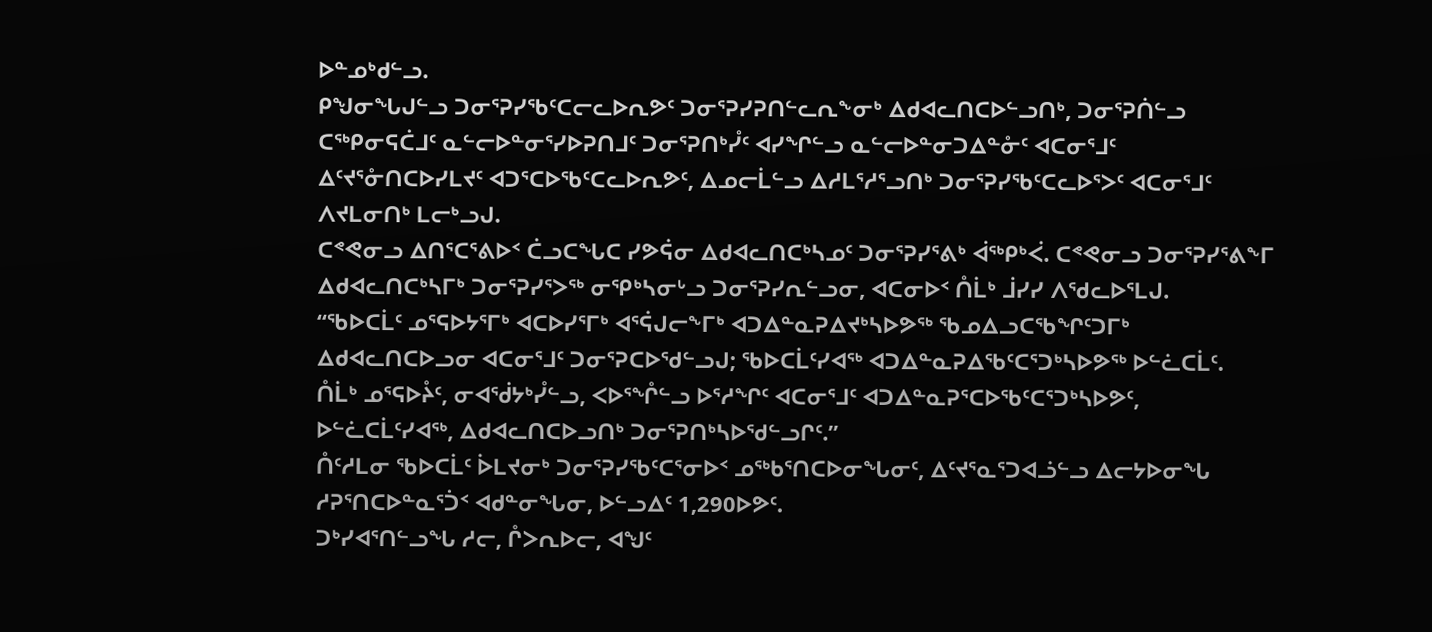ᐅᓐᓄᒃᑯᓪᓗ.
ᑭᖑᓂᖓᒍᓪᓗ ᑐᓂᕐᕈᓯᖃᑦᑕᓕᓚᐅᕆᕗᑦ ᑐᓂᕐᕈᓯᕈᑎᓪᓚᕆᖕᓂᒃ ᐃᑯᐊᓚᑎᑕᐅᓪᓗᑎᒃ, ᑐᓂᕐᕈᑏᓪᓗ ᑕᖅᑭᓂᕋᑖᒧᑦ ᓇᓪᓕᐅᓐᓂᕐᓯᐅᕈᑎᒧᑦ ᑐᓂᕐᕈᑎᒃᓮᑦ ᐊᓯᖏᓪᓗ ᓇᓪᓕᐅᓐᓂᑐᐃᓐᓁᑦ ᐊᑕᓂᕐᒧᑦ ᐃᑦᔪᕐᓁᑎᑕᐅᓯᒪᔪᑦ ᐊᑐᕐᑕᐅᖃᑦᑕᓚᐅᕆᕗᑦ, ᐃᓄᓕᒫᓪᓗ ᐃᓱᒪᕐᓱᕐᓗᑎᒃ ᑐᓂᕐᕈᓯᖃᑦᑕᓚᐅᕐᐳᑦ ᐊᑕᓂᕐᒧᑦ ᐱᔪᒪᓂᑎᒃ ᒪᓕᒃᓗᒍ.
ᑕᕝᕙᓂᓗ ᐃᑎᕐᑕᕐᕕᐅᑉ ᑖᓗᑕᖓᑕ ᓯᕗᕌᓂ ᐃᑯᐊᓚᑎᑕᒃᓴᓄᑦ ᑐᓂᕐᕈᓯᕐᕕᒃ ᐋᖅᑭᒃᐹ. ᑕᕝᕙᓂᓗ ᑐᓂᕐᕈᓯᕐᕕᖕᒥ ᐃᑯᐊᓚᑎᑕᒃᓴᒥᒃ ᑐᓂᕐᕈᓯᕐᐳᖅ ᓂᕿᒃᓴᓂᒡᓗ ᑐᓂᕐᕈᓯᕆᓪᓗᓂ, ᐊᑕᓂᐅᑉ ᑍᒫᒃ ᒨᓯᓯ ᐱᖁᓚᐅᕐᒪᒍ.
“ᖃᐅᑕᒫᑦ ᓄᕐᕋᐅᔭᕐᒥᒃ ᐊᑕᐅᓯᕐᒥᒃ ᐊᕐᕌᒍᓕᖕᒥᒃ ᐊᑐᐃᓐᓇᕈᐃᔪᒃᓴᐅᕗᖅ ᖃᓄᐃᓗᑕᖃᖏᑦᑐᒥᒃ ᐃᑯᐊᓚᑎᑕᐅᓗᓂ ᐊᑕᓂᕐᒧᑦ ᑐᓂᕐᕈᑕᐅᖁᓪᓗᒍ; ᖃᐅᑕᒫᑦᓯᐊᖅ ᐊᑐᐃᓐᓇᕈᐃᖃᑦᑕᕐᑐᒃᓴᐅᕗᖅ ᐅᓪᓛᑕᒫᑦ.
ᑍᒫᒃ ᓄᕐᕋᐅᔧᑦ, ᓂᐊᖂᔭᒃᓮᓪᓗ, ᐸᐅᕐᖎᓪᓗ ᐅᕐᓱᖏᑦ ᐊᑕᓂᕐᒧᑦ ᐊᑐᐃᓐᓇᕈᕐᑕᐅᖃᑦᑕᕐᑐᒃᓴᐅᕗᑦ, ᐅᓪᓛᑕᒫᑦᓯᐊᖅ, ᐃᑯᐊᓚᑎᑕᐅᓗᑎᒃ ᑐᓂᕐᕈᑎᒃᓴᐅᖁᓪᓗᒋᑦ.”
ᑍᑦᓱᒪᓂ ᖃᐅᑕᒫᑦ ᐆᒪᔪᓂᒃ ᑐᓂᕐᕈᓯᖃᑦᑕᕐᓂᐅᑉ ᓄᖅᑲᕐᑎᑕᐅᓂᖓᓂᑦ, ᐃᑦᔪᕐᓇᕐᑐᐊᓘᓪᓗ ᐃᓕᔭᐅᓂᖓ ᓱᕈᕐᑎᑕᐅᓐᓇᕐᑑᑉ ᐊᑯᓐᓂᖓᓂ, ᐅᓪᓗᐃᑦ 1,290ᐅᕗᑦ.
ᑐᒃᓯᐊᕐᑎᓪᓗᖓ ᓱᓕ, ᒊᐳᕆᐅᓕ, ᐊᖑᑦ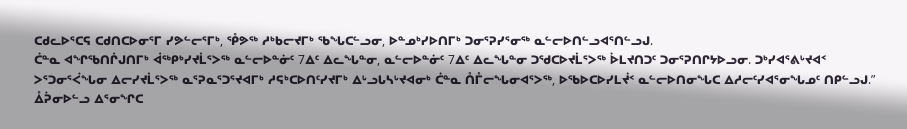ᑕᑯᓚᐅᕐᑕᕋ ᑕᑯᑎᑕᐅᓂᕐᒥ ᓯᕗᓪᓕᕐᒥᒃ, ᕾᕗᖅ ᓱᒃᑲᓕᔪᒥᒃ ᖃᖓᑕᓪᓗᓂ, ᐅᓐᓄᒃᓯᐅᑎᒥᒃ ᑐᓂᕐᕈᓯᕐᓂᖅ ᓇᓪᓕᐅᑎᓪᓗᐊᕐᑎᓪᓗᒍ.
ᑖᓐᓇ ᐊᖏᖃᑎᒌᒍᑎᒥᒃ ᐋᖅᑭᒃᓯᔪᒫᕐᐳᖅ ᓇᓪᓕᐅᓐᓃᑦ 7ᐃᑦ ᐃᓚᖓᓐᓂ, ᓇᓪᓕᐅᓐᓃᑦ 7ᐃᑦ ᐃᓚᖓᓐᓂ ᑐᖁᑕᐅᔪᒫᕐᐳᖅ ᐆᒪᔪᑎᑐᑦ ᑐᓂᕐᕈᑎᒋᔭᐅᓗᓂ. ᑐᒃᓯᐊᕐᕕᒡᔪᐊᑉ ᐳᕐᑐᓂᕐᐹᖓᓂ ᐃᓕᓯᔪᒫᕐᐳᖅ ᓇᕐᕈᓇᕐᑐᕐᔪᐊᒥᒃ ᓱᕋᒃᑕᐅᑎᑦᓯᔪᒥᒃ ᐃᒡᓗᒐᓴᒡᔪᐊᓂᒃ ᑖᓐᓇ ᑍᒤᓕᖓᓂᐊᕐᐳᖅ, ᐅᖃᐅᑕᐅᓯᒪᔫᑉ ᓇᓪᓕᐅᑎᓂᖓᑕ ᐃᓱᓕᑦᓯᐊᕐᓂᖓᓄᑦ ᑎᑭᓪᓗᒍ.”
ᐂᕉᓂᐅᓪᓗ ᐃᕐᓂᖏᑕ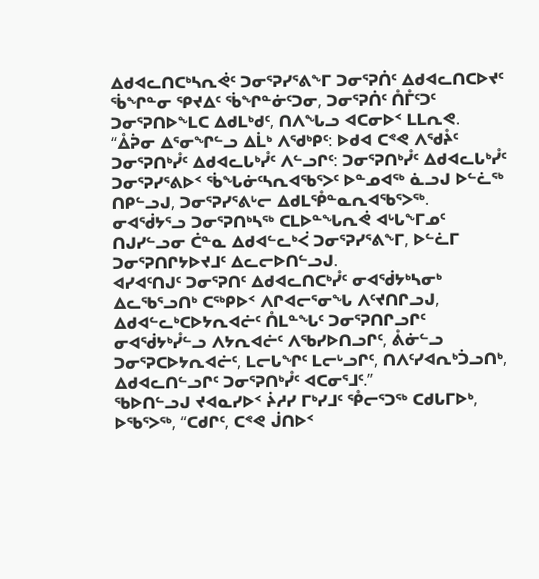ᐃᑯᐊᓚᑎᑕᒃᓴᕆᕚᑦ ᑐᓂᕐᕈᓯᕐᕕᖕᒥ ᑐᓂᕐᕈᑏᑦ ᐃᑯᐊᓚᑎᑕᐅᔪᑦ ᖄᖏᓐᓂ ᕿᔪᐃᑦ ᖄᖏᓐᓃᑦᑐᓂ, ᑐᓂᕐᕈᑏᑦ ᑍᒤᑦᑐᑦ ᑐᓂᕐᕈᑎᐅᖕᒪᑕ ᐃᑯᒪᒃᑯᑦ, ᑎᐱᖓᓗ ᐊᑕᓂᐅᑉ ᒪᒪᕆᕙ.
“ᐂᕉᓂ ᐃᕐᓂᖏᓪᓗ ᐃᒫᒃ ᐱᖁᒃᑭᑦ: ᐅᑯᐊ ᑕᕝᕙ ᐱᖁᔧᑦ ᑐᓂᕐᕈᑎᒃᓮᑦ ᐃᑯᐊᓚᒐᒃᓮᑦ ᐱᓪᓗᒋᑦ: ᑐᓂᕐᕈᑎᒃᓮᑦ ᐃᑯᐊᓚᒐᒃᓮᑦ ᑐᓂᕐᕈᓯᕐᕕᐅᑉ ᖄᖓᓃᑦᓴᕆᐊᖃᕐᐳᑦ ᐅᓐᓄᐊᖅ ᓈᓗᒍ ᐅᓪᓛᖅ ᑎᑭᓪᓗᒍ, ᑐᓂᕐᕈᓯᕐᕕᒡᓕ ᐃᑯᒪᕾᓐᓇᕆᐊᖃᕐᐳᖅ.
ᓂᐊᖂᔭᕐᓗ ᑐᓂᕐᕈᑎᒃᓴᖅ ᑕᒪᐅᓐᖓᕆᕚ ᐊᒡᒐᖕᒥᓄᑦ ᑎᒍᓯᓪᓗᓂ ᑖᓐᓇ ᐃᑯᐊᓪᓚᒃᐹ ᑐᓂᕐᕈᓯᕐᕕᖕᒥ, ᐅᓪᓛᒥ ᑐᓂᕐᕈᑎᒋᔭᐅᔪᒧᑦ ᐃᓚᓕᐅᑎᓪᓗᒍ.
ᐊᓯᐊᑦᑎᒍᑦ ᑐᓂᕐᕈᑎᑦ ᐃᑯᐊᓚᑎᑕᒃᓮᑦ ᓂᐊᖂᔭᒃᓴᓂᒃ ᐃᓚᖃᕐᓗᑎᒃ ᑕᖅᑭᐅᑉ ᐱᒋᐊᓕᕐᓂᖓ ᐱᑦᔪᑎᒋᓗᒍ, ᐃᑯᐊᓪᓚᒃᑕᐅᔭᕆᐊᓖᑦ ᑍᒪᓐᖓᑦ ᑐᓂᕐᕈᑎᒋᓗᒋᑦ ᓂᐊᖂᔭᒃᓮᓪᓗ ᐱᔭᕆᐊᓖᑦ ᐱᖃᓯᐅᑎᓗᒋᑦ, ᕔᓃᓪᓗ ᑐᓂᕐᕈᑕᐅᔭᕆᐊᓖᑦ, ᒪᓕᒐᖏᑦ ᒪᓕᒡᓗᒋᑦ, ᑎᐱᑦᓯᐊᕆᒃᑑᓗᑎᒃ, ᐃᑯᐊᓚᑎᓪᓗᒋᑦ ᑐᓂᕐᕈᑎᒃᓮᑦ ᐊᑕᓂᕐᒧᑦ.”
ᖃᐅᑎᓪᓗᒍ ᔪᐊᓇᓯᐅᑉ ᔩᓱᓯ ᒥᒃᓯᒧᑦ ᕾᓕᕐᑐᖅ ᑕᑯᒐᒥᐅᒃ, ᐅᖃᕐᐳᖅ, “ᑕᑯᒋᑦ, ᑕᕝᕙ ᒎᑎᐅᑉ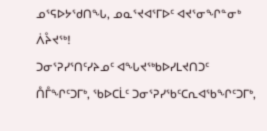ᓄᕐᕋᐅᔭᖁᑎᖓ, ᓄᓇᕐᔪᐊᕐᒥᐅᑦ ᐊᔪᕐᓂᖏᓐᓂᒃ ᐲᔧᔪᖅ!
ᑐᓂᕐᕈᓯᕐᑎᑦᓯᔨᓄᑦ ᐊᖓᔪᖅᑲᐅᓯᒪᔪᑎᑐᑦ ᑍᒤᖏᑦᑐᒥᒃ, ᖃᐅᑕᒫᑦ ᑐᓂᕐᕈᓯᖃᑦᑕᕆᐊᖃᖏᑦᑐᒥᒃ,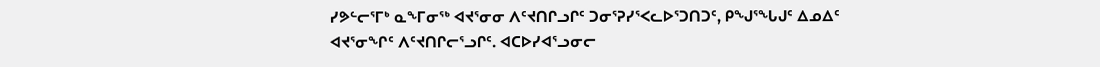ᓯᕗᓪᓕᕐᒥᒃ ᓇᖕᒥᓂᖅ ᐊᔪᕐᓂᓂ ᐱᑦᔪᑎᒋᓗᒋᑦ ᑐᓂᕐᕈᓯᕐᐸᓚᐅᕐᑐᑎᑐᑦ, ᑭᖑᕐᖓᒍᑦ ᐃᓄᐃᑦ ᐊᔪᕐᓂᖏᑦ ᐱᑦᔪᑎᒋᓕᕐᓗᒋᑦ. ᐊᑕᐅᓯᐊᕐᓗᓂᓕ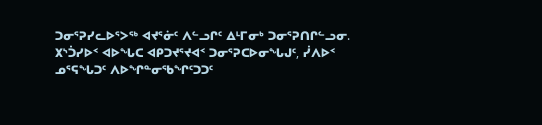ᑐᓂᕐᕈᓯᓚᐅᕐᐳᖅ ᐊᔪᕐᓃᑦ ᐱᓪᓗᒋᑦ ᐃᒻᒥᓂᒃ ᑐᓂᕐᕈᑎᒋᓪᓗᓂ.
᙭ᔅᑑᓯᐅᑉ ᐊᐅᖓᑕ ᐊᑭᑐᔪᕐᔪᐊᑉ ᑐᓂᕐᕈᑕᐅᓂᖓᒍᑦ, ᓰᐱᐅᑉ ᓄᕐᕋᖓᑐᑦ ᐱᐅᖏᓐᓂᖃᖏᑦᑐᑐᑦ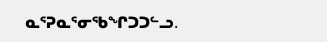ᓇᕐᕈᓇᕐᓂᖃᖏᑐᑐᓪᓗ.